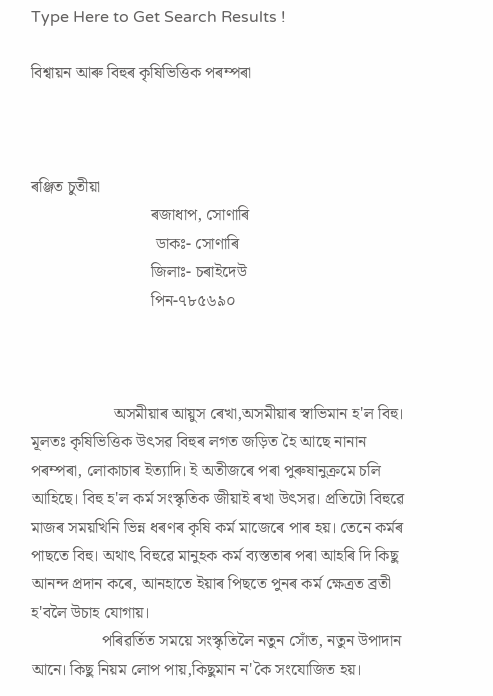Type Here to Get Search Results !

বিশ্বায়ন আৰু বিহুৰ কৃষিভিত্তিক পৰম্পৰা



ৰঞ্জিত চুতীয়া
                             ৰজাধাপ, সোণাৰি
                              ডাকঃ- সোণাৰি
                             জিলাঃ- চৰাইদেউ
                             পিন-৭৮৫৬৯০



                    অসমীয়াৰ আয়ুস ৰেখা,অসমীয়াৰ স্বাভিমান হ'ল বিহু। মূলতঃ কৃষিভিত্তিক উৎসৱ বিহুৰ লগত জড়িত হৈ আছে নানান পৰম্পৰা, লোকাচাৰ ইত্যাদি। ই অতীজৰে পৰা পুৰুষানুক্ৰমে চলি আহিছে। বিহু হ'ল কৰ্ম সংস্কৃতিক জীয়াই ৰখা উৎসৱ। প্ৰতিটো বিহুৱে মাজৰ সময়খিনি ভিন্ন ধৰণৰ কৃষি কৰ্ম মাজেৰে পাৰ হয়। তেনে কৰ্মৰ পাছতে বিহু। অথাৎ বিহুৱে মানুহক কৰ্ম ব্যস্ততাৰ পৰা আহৰি দি কিছু আনন্দ প্ৰদান কৰে, আনহাতে ইয়াৰ পিছতে পুনৰ কৰ্ম ক্ষেত্ৰত ব্ৰতী হ'বলৈ উচাহ যোগায়।
                 পৰিৱৰ্তিত সময়ে সংস্কৃতিলৈ নতুন সোঁত, নতুন উপাদান আনে। কিছু নিয়ম লোপ পায়,কিছুমান ন'কৈ সংযোজিত হয়।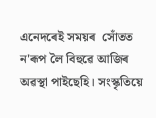এনেদৰেই সময়ৰ  সোঁতত ন'ৰূপ লৈ বিহুৱে আজিৰ অৱস্থা পাইছেহি। সংস্কৃতিয়ে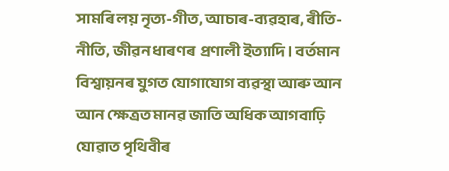সামৰি লয় নৃত্য-গীত, আচাৰ-ব্যৱহাৰ, ৰীতি-নীতি, জীৱন ধাৰণৰ  প্ৰণালী ইত্যাদি। বৰ্তমান বিশ্বায়নৰ যুগত যোগাযোগ ব্যৱস্থা আৰু আন আন ক্ষেত্ৰত মানৱ জাতি অধিক আগবাঢ়ি যোৱাত পৃথিবীৰ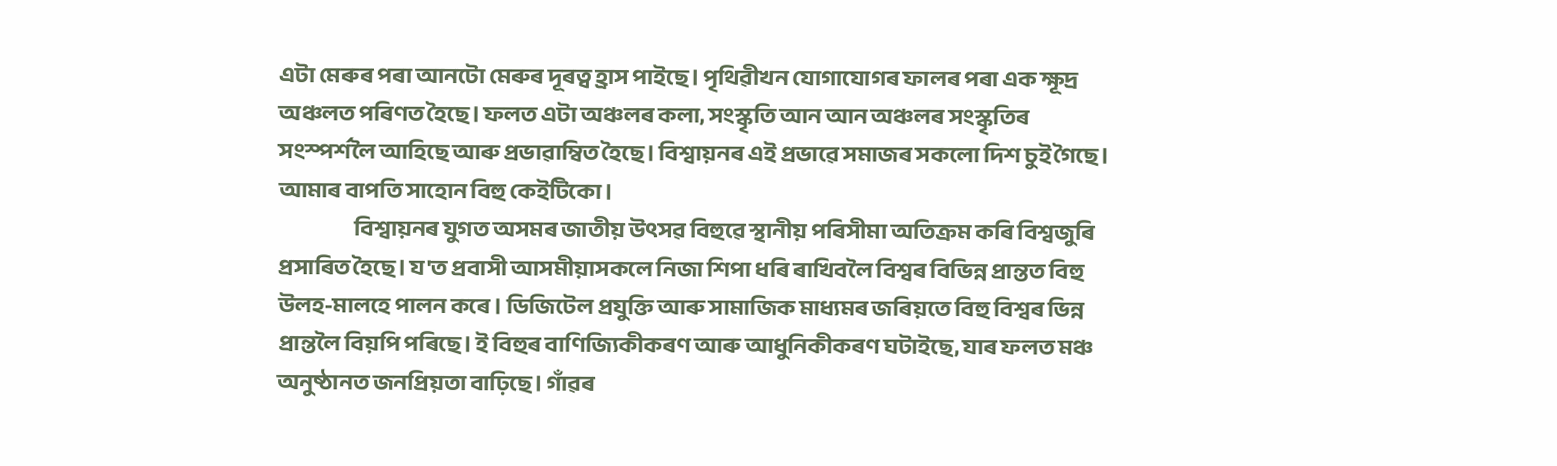এটা মেৰুৰ পৰা আনটো মেৰুৰ দূৰত্ব হ্ৰাস পাইছে। পৃথিৱীখন যোগাযোগৰ ফালৰ পৰা এক ক্ষূদ্ৰ অঞ্চলত পৰিণত হৈছে। ফলত এটা অঞ্চলৰ কলা, সংস্কৃতি আন আন অঞ্চলৰ সংস্কৃতিৰ সংস্পৰ্শলৈ আহিছে আৰু প্ৰভাৱাম্বিত হৈছে। বিশ্বায়নৰ এই প্ৰভাৱে সমাজৰ সকলো দিশ চুই গৈছে। আমাৰ বাপতি সাহোন বিহু কেইটিকো।
                     বিশ্বায়নৰ যুগত অসমৰ জাতীয় উৎসৱ বিহুৱে স্থানীয় পৰিসীমা অতিক্ৰম কৰি বিশ্বজুৰি প্ৰসাৰিত হৈছে। য'ত প্ৰবাসী আসমীয়াসকলে নিজা শিপা ধৰি ৰাখিবলৈ বিশ্বৰ বিভিন্ন প্ৰান্তত বিহু উলহ-মালহে পালন কৰে। ডিজিটেল প্ৰযুক্তি আৰু সামাজিক মাধ্যমৰ জৰিয়তে বিহু বিশ্বৰ ভিন্ন প্ৰান্তলৈ বিয়পি পৰিছে। ই বিহুৰ বাণিজ্যিকীকৰণ আৰু আধুনিকীকৰণ ঘটাইছে, যাৰ ফলত মঞ্চ অনুষ্ঠানত জনপ্ৰিয়তা বাঢ়িছে। গাঁৱৰ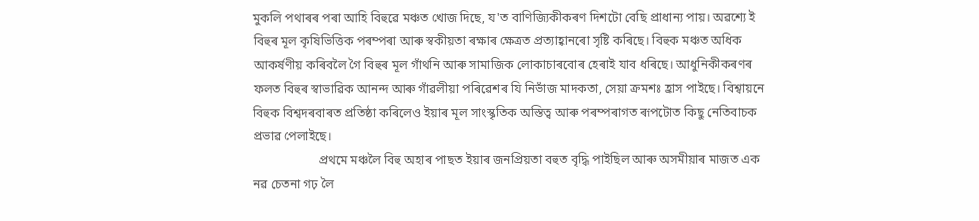মুকলি পথাৰৰ পৰা আহি বিহুৱে মঞ্চত খোজ দিছে, য'ত বাণিজ্যিকীকৰণ দিশটো বেছি প্ৰাধান্য পায়। অৱশ্যে ই বিহুৰ মূল কৃষিভিত্তিক পৰম্পৰা আৰু স্বকীয়তা ৰক্ষাৰ ক্ষেত্ৰত প্ৰত্যাহ্বানৰো সৃষ্টি কৰিছে। বিহুক মঞ্চত অধিক আকৰ্ষণীয় কৰিবলৈ গৈ বিহুৰ মূল গাঁথনি আৰু সামাজিক লোকাচাৰবোৰ হেৰাই যাব ধৰিছে। আধুনিকীকৰণৰ ফলত বিহুৰ স্বাভাৱিক আনন্দ আৰু গাঁৱলীয়া পৰিৱেশৰ যি নিভাঁজ মাদকতা, সেয়া ক্ৰমশঃ হ্ৰাস পাইছে। বিশ্বায়নে বিহুক বিশ্বদৰবাৰত প্ৰতিষ্ঠা কৰিলেও ইয়াৰ মূল সাংস্কৃতিক অস্তিত্ব আৰু পৰম্পৰাগত ৰূপটোত কিছু নেতিবাচক প্ৰভাৱ পেলাইছে।
                     প্ৰথমে মঞ্চলৈ বিহু অহাৰ পাছত ইয়াৰ জনপ্ৰিয়তা বহুত বৃদ্ধি পাইছিল আৰু অসমীয়াৰ মাজত এক নৱ চেতনা গঢ় লৈ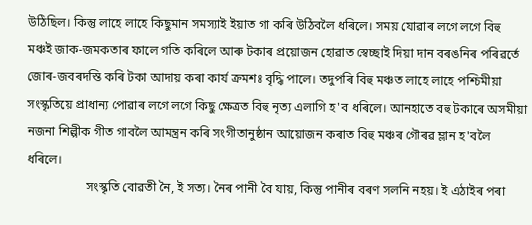উঠিছিল। কিন্তু লাহে লাহে কিছুমান সমস্যাই ইয়াত গা কৰি উঠিবলৈ ধৰিলে। সময় যোৱাৰ লগে লগে বিহু মঞ্চই জাক-জমকতাৰ ফালে গতি কৰিলে আৰু টকাৰ প্ৰয়োজন হোৱাত স্বেচ্ছাই দিয়া দান বৰঙনিৰ পৰিৱৰ্তে জোৰ-জবৰদস্তি কৰি টকা আদায় কৰা কাৰ্য ক্ৰমশঃ বৃদ্ধি পালে। তদুপৰি বিহু মঞ্চত লাহে লাহে পশ্চিমীয়া সংস্কৃতিয়ে প্ৰাধান্য পোৱাৰ লগে লগে কিছু ক্ষেত্ৰত বিহু নৃত্য এলাগি হ'ব ধৰিলে। আনহাতে বহু টকাৰে অসমীয়া নজনা শিল্পীক গীত গাবলৈ আমন্ত্ৰন কৰি সংগীতানুষ্ঠান আয়োজন কৰাত বিহু মঞ্চৰ গৌৰৱ ম্লান হ'বলৈ ধৰিলে।
                   সংস্কৃতি বোৱতী নৈ, ই সত্য। নৈৰ পানী বৈ যায়, কিন্তু পানীৰ বৰণ সলনি নহয়। ই এঠাইৰ পৰা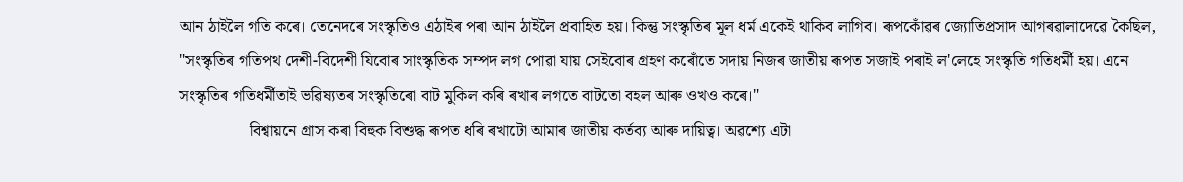আন ঠাইলৈ গতি কৰে। তেনেদৰে সংস্কৃতিও এঠাইৰ পৰা আন ঠাইলৈ প্ৰবাহিত হয়। কিন্তু সংস্কৃতিৰ মূল ধৰ্ম একেই থাকিব লাগিব। ৰূপকোঁৱৰ জ্যোতিপ্ৰসাদ আগৰৱালাদেৱে কৈছিল, "সংস্কৃতিৰ গতিপথ দেশী-বিদেশী যিবোৰ সাংস্কৃতিক সম্পদ লগ পোৱা যায় সেইবোৰ গ্ৰহণ কৰোঁতে সদায় নিজৰ জাতীয় ৰূপত সজাই পৰাই ল'লেহে সংস্কৃতি গতিধৰ্মী হয়। এনে সংস্কৃতিৰ গতিধৰ্মীতাই ভৱিষ্যতৰ সংস্কৃতিৰো বাট মুকিল কৰি ৰখাৰ লগতে বাটতো বহল আৰু ওখও কৰে।"
                 বিশ্বায়নে গ্ৰাস কৰা বিহুক বিশুদ্ধ ৰূপত ধৰি ৰখাটো আমাৰ জাতীয় কৰ্তব্য আৰু দায়িত্ব। অৱশ্যে এটা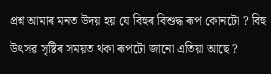প্ৰশ্ন আমাৰ মনত উদয় হয় যে বিহুৰ বিশুদ্ধ ৰূপ কোনটো ? বিহু উৎসৱ সৃষ্টিৰ সময়ত থকা ৰূপটো জানো এতিয়া আছে ?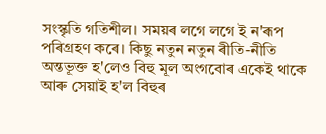সংস্কৃতি গতিশীল। সময়ৰ লগে লগে ই ন'ৰূপ পৰিগ্ৰহণ কৰে। কিছু নতুন নতুন ৰীতি-নীতি অন্তভূক্ত হ'লেও বিহু মূল অংগবোৰ একেই থাকে আৰু সেয়াই হ'ল বিহুৰ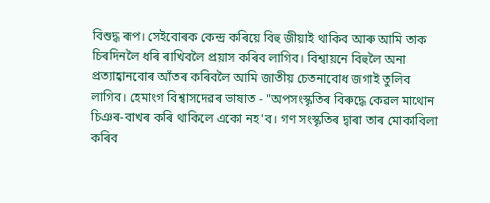বিশুদ্ধ ৰূপ। সেইবোৰক কেন্দ্ৰ কৰিয়ে বিহু জীয়াই থাকিব আৰু আমি তাক চিৰদিনলৈ ধৰি ৰাখিবলৈ প্ৰয়াস কৰিব লাগিব। বিশ্বায়নে বিহুলৈ অনা প্ৰত্যাহ্বানবোৰ আঁতৰ কৰিবলৈ আমি জাতীয় চেতনাবোধ জগাই তুলিব লাগিব। হেমাংগ বিশ্বাসদেৱৰ ভাষাত - "অপসংস্কৃতিৰ বিৰুদ্ধে কেৱল মাথোন চিঞৰ-বাখৰ কৰি থাকিলে একো নহ'ব। গণ সংস্কৃতিৰ দ্বাৰা তাৰ মোকাবিলা কৰিব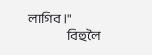লাগিব।"
                 বিহুলৈ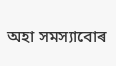অহা সমস্যাবোৰ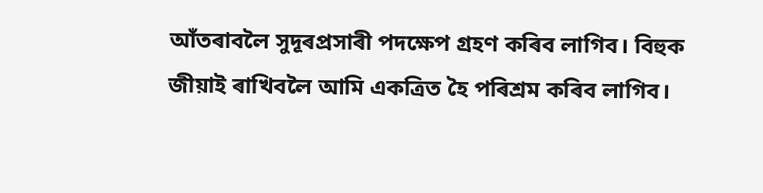আঁতৰাবলৈ সুদূৰপ্ৰসাৰী পদক্ষেপ গ্ৰহণ কৰিব লাগিব। বিহুক জীয়াই ৰাখিবলৈ আমি একত্ৰিত হৈ পৰিশ্ৰম কৰিব লাগিব।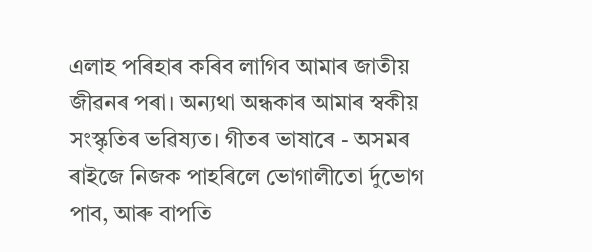এলাহ পৰিহাৰ কৰিব লাগিব আমাৰ জাতীয় জীৱনৰ পৰা। অন্যথা অন্ধকাৰ আমাৰ স্বকীয় সংস্কৃতিৰ ভৱিষ্যত। গীতৰ ভাষাৰে - অসমৰ ৰাইজে নিজক পাহৰিলে ভোগালীতো ৰ্দুভোগ পাব, আৰু বাপতি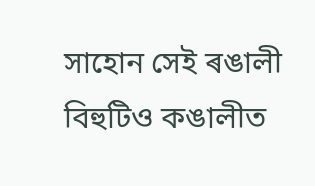সাহোন সেই ৰঙালী বিহুটিও কঙালীত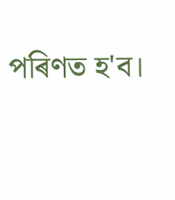পৰিণত হ'ব।